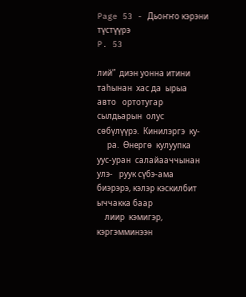Page 53 - Дьоҥҥо кэрэни түстүүрэ
P. 53

лий”  диэн уонна итини таһынан  хас да  ырыа  авто   ортотугар  сылдьарын  олус  сөбүлүүрэ.  Кинилэргэ  ку-
     ра.  Өнергө  кулуупка  уус-уран  салайааччынан  улэ-   руук сүбэ-ама биэрэрэ, кэлэр кэскилбит ыччакка баар
    лиир  кэмигэр,  кэргэмминээн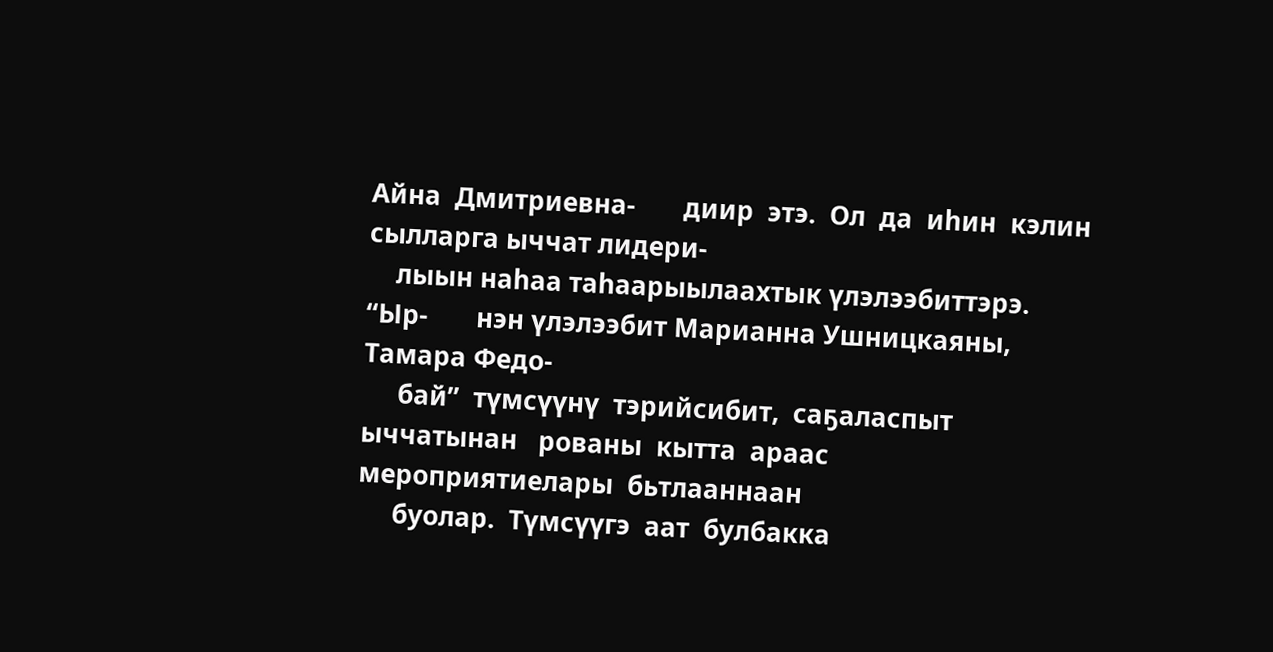Айна  Дмитриевна-       диир  этэ.  Ол  да  иһин  кэлин  сылларга ыччат лидери-
    лыын наһаа таһаарыылаахтык үлэлээбиттэрэ.  “Ыр-       нэн үлэлээбит Марианна Ушницкаяны, Тамара Федо-
     бай”  түмсүүнү  тэрийсибит,  саҕаласпыт  ыччатынан   рованы  кытта  араас  мероприятиелары  бьтлааннаан
     буолар.  Түмсүүгэ  аат  булбакка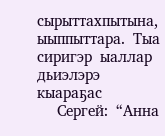сырыттахпытына,    ыыппыттара.  Тыа  сиригэр  ыаллар дьиэлэрэ  кыараҕас
     Сергей:  “Анна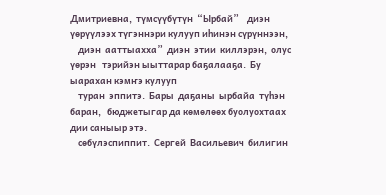Дмитриевна,  түмсүүбүтүн  “Ырбай”    диэн үөрүүлээх түгэннэри кулууп иһинэн сүрүннээн,
    диэн  ааттыахха”  диэн  этии  киллэрэн,  олус  үөрэн   тэрийэн ыыттарар баҕалааҕа.  Бу ыарахан кэмҥэ кулууп
    туран  эппитэ.  Бары  даҕаны  ырбайа  түһэн  баран,   бюджетыгар да көмөлөөх буолуохтаах дии саныыр этэ.
    сөбүлэспиппит.  Сергей  Васильевич  билигин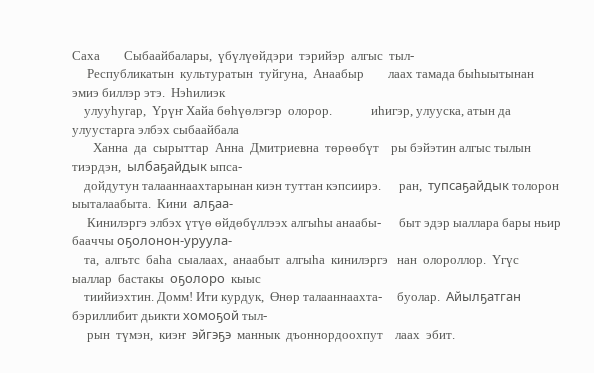Саха        Сыбаайбалары,  үбүлүөйдэри  тэрийэр  алгыс  тыл-
     Республикатын  культуратын  туйгуна,  Анаабыр        лаах тамада быһыытынан эмиэ биллэр этэ.  Нэһилиэк
    улууһугар,  Үрүҥ Хайа бөһүөлэгэр  олорор.             иһигэр, улууска, атын да улуустарга элбэх сыбаайбала
       Ханна  да  сырыттар  Анна  Дмитриевна  төрөөбүт    ры бэйэтин алгыс тылын тиэрдэн,  ылбаҕайдык ыпса-
    дойдутун талааннаахтарынан киэн туттан кэпсиирэ.      ран,  тупсаҕайдык толорон  ыыталаабыта.  Кини  алҕаа-
     Кинилэргэ элбэх үтүө өйдөбүллээх алгыһы анаабы-      быт эдэр ыаллара бары ньир бааччы оҕолонон-уруула-
    та,  алгьтс  баһа  сыалаах,  анаабыт  алгыһа  кинилэргэ   нан  олороллор.  Үгүс  ыаллар  бастакы  оҕолоро  кыыс
    тиийиэхтин. Домм! Ити курдук,  Өнөр талааннаахта-     буолар.  Айылҕатган бэриллибит дьикти хомоҕой тыл-
     рын  түмэн,  киэҥ  эйгэҕэ  маннык  дъоннордоохпут    лаах  эбит.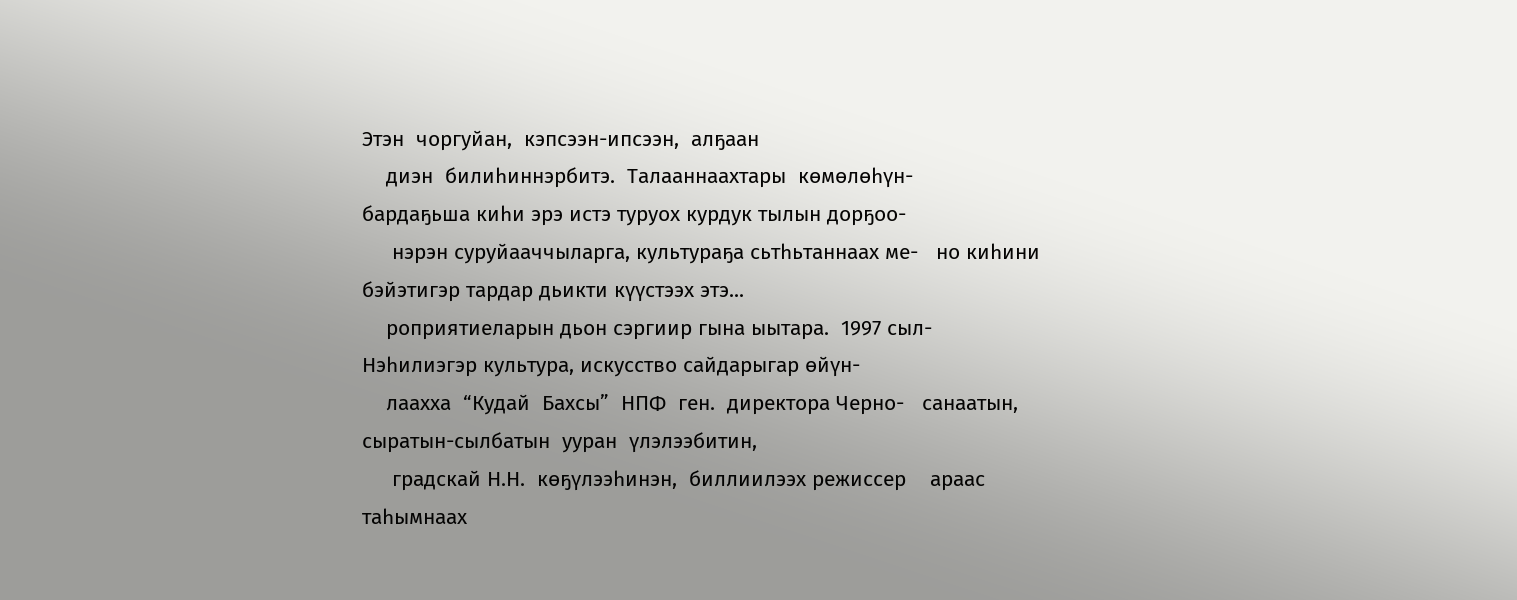Этэн  чоргуйан,  кэпсээн-ипсээн,  алҕаан
    диэн  билиһиннэрбитэ.  Талааннаахтары  көмөлөһүн-     бардаҕьша киһи эрэ истэ туруох курдук тылын дорҕоо-
     нэрэн суруйааччыларга, культураҕа сьтһьтаннаах ме-   но киһини бэйэтигэр тардар дьикти күүстээх этэ...
    роприятиеларын дьон сэргиир гына ыытара.  1997 сыл-      Нэһилиэгэр культура, искусство сайдарыгар өйүн-
    лаахха  “Кудай  Бахсы”  НПФ  ген.  директора Черно-   санаатын,  сыратын-сылбатын  ууран  үлэлээбитин,
     градскай Н.Н.  көҕүлээһинэн,  биллиилээх режиссер    араас таһымнаах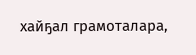хайҕал грамоталара,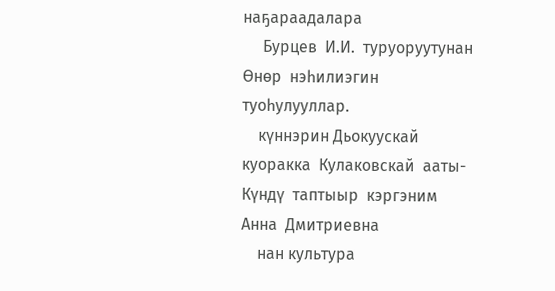наҕараадалара
     Бурцев  И.И.  туруоруутунан  Өнөр  нэһилиэгин        туоһулууллар.
    күннэрин Дьокуускай  куоракка  Кулаковскай  ааты-        Күндү  таптыыр  кэргэним  Анна  Дмитриевна
    нан культура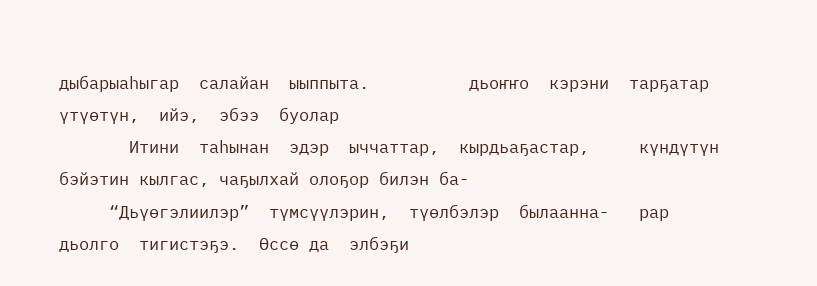дыбарыаһыгар  салайан  ыыппыта.          дьоҥҥо  кэрэни  тарҕатар  үтүөтүн,  ийэ,  эбээ  буолар
       Итини  таһынан  эдэр  ыччаттар,  кырдьаҕастар,     күндүтүн бэйэтин кылгас, чаҕылхай олоҕор билэн ба-
     “Дьүөгэлиилэр”  түмсүүлэрин,  түөлбэлэр  былаанна-   рар дьолго  тигистэҕэ.  Өссө да  элбэҕи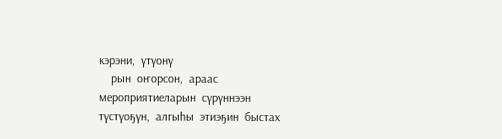кэрэни,  үтүонү
    рын  оҥорсон,  араас  мероприятиеларын  сүрүннээн     түстүоҕүн,  алгыһы  этиэҕин  быстах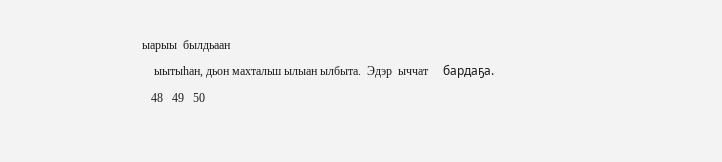ыарыы  былдьаан
    ыытыһан, дьон махтальш ылыан ылбыта.  Эдэр  ыччат     бардаҕа.
   48   49   50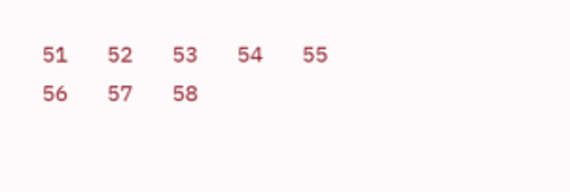51   52   53   54   55   56   57   58